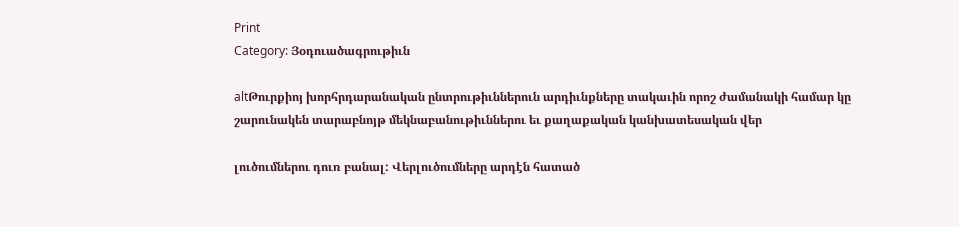Print
Category: Յօդուածագրութիւն

altԹուրքիոյ խորհրդարանական ընտրութիւններուն արդիւնքները տակաւին որոշ ժամանակի համար կը շարունակեն տարաբնոյթ մեկնաբանութիւններու եւ քաղաքական կանխատեսական վեր

լուծումներու դուռ բանալ: Վերլուծումները արդէն հատած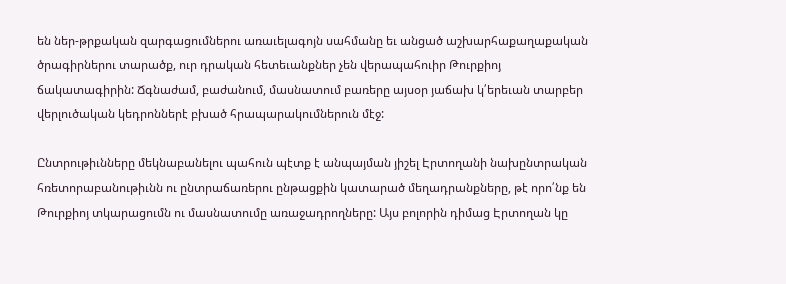են ներ-թրքական զարգացումներու առաւելագոյն սահմանը եւ անցած աշխարհաքաղաքական ծրագիրներու տարածք, ուր դրական հետեւանքներ չեն վերապահուիր Թուրքիոյ ճակատագիրին: Ճգնաժամ, բաժանում, մասնատում բառերը այսօր յաճախ կ՛երեւան տարբեր վերլուծական կեդրոններէ բխած հրապարակումներուն մէջ:

Ընտրութիւնները մեկնաբանելու պահուն պէտք է անպայման յիշել Էրտողանի նախընտրական հռետորաբանութիւնն ու ընտրաճառերու ընթացքին կատարած մեղադրանքները, թէ որո՛նք են Թուրքիոյ տկարացումն ու մասնատումը առաջադրողները: Այս բոլորին դիմաց Էրտողան կը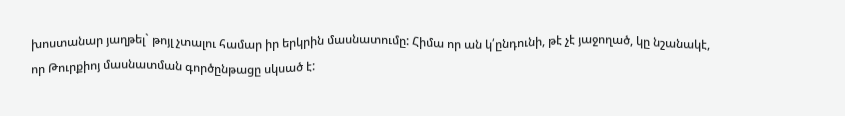խոստանար յաղթել` թոյլ չտալու համար իր երկրին մասնատումը: Հիմա որ ան կ՛ընդունի, թէ չէ յաջողած, կը նշանակէ, որ Թուրքիոյ մասնատման գործընթացը սկսած է: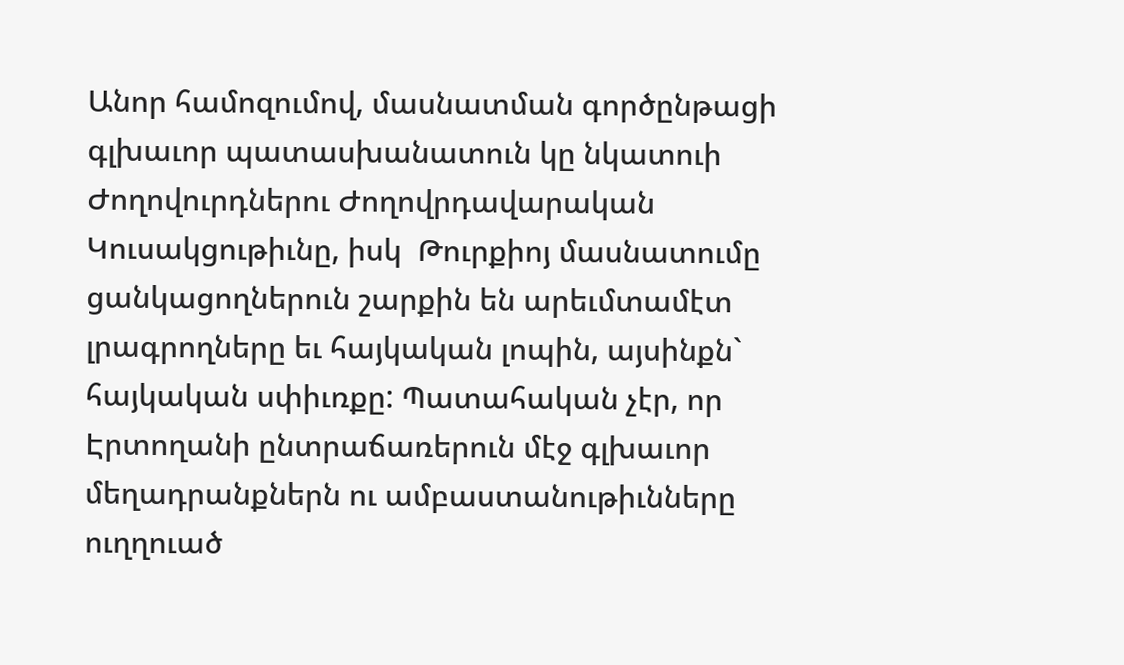Անոր համոզումով, մասնատման գործընթացի գլխաւոր պատասխանատուն կը նկատուի Ժողովուրդներու Ժողովրդավարական Կուսակցութիւնը, իսկ  Թուրքիոյ մասնատումը ցանկացողներուն շարքին են արեւմտամէտ լրագրողները եւ հայկական լոպին, այսինքն` հայկական սփիւռքը: Պատահական չէր, որ Էրտողանի ընտրաճառերուն մէջ գլխաւոր մեղադրանքներն ու ամբաստանութիւնները ուղղուած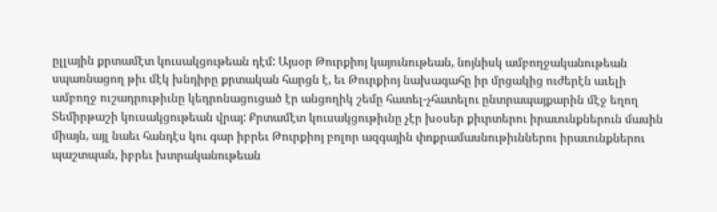ըլլային քրտամէտ կուսակցութեան դէմ: Այսօր Թուրքիոյ կայունութեան, նոյնիսկ ամբողջականութեան սպառնացող թիւ մէկ խնդիրը քրտական հարցն է, եւ Թուրքիոյ նախագահը իր մրցակից ուժերէն աւելի ամբողջ ուշադրութիւնը կեդրոնացուցած էր անցողիկ շեմը հատել-չհատելու ընտրապայքարին մէջ եղող Տեմիրթաշի կուսակցութեան վրայ: Քրտամէտ կուսակցութիւնը չէր խօսեր քիւրտերու իրաւունքներուն մասին միայն, այլ նաեւ հանդէս կու գար իբրեւ Թուրքիոյ բոլոր ազգային փոքրամասնութիւններու իրաւունքներու պաշտպան, իբրեւ խտրականութեան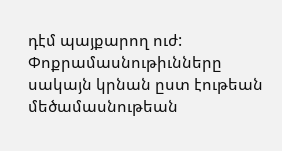դէմ պայքարող ուժ: Փոքրամասնութիւնները սակայն կրնան ըստ էութեան մեծամասնութեան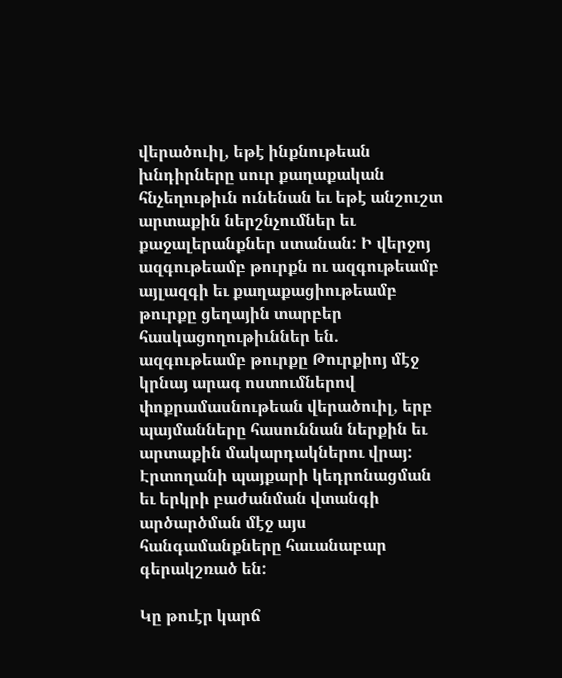վերածուիլ, եթէ ինքնութեան խնդիրները սուր քաղաքական հնչեղութիւն ունենան եւ եթէ անշուշտ արտաքին ներշնչումներ եւ քաջալերանքներ ստանան: Ի վերջոյ ազգութեամբ թուրքն ու ազգութեամբ այլազգի եւ քաղաքացիութեամբ թուրքը ցեղային տարբեր հասկացողութիւններ են. ազգութեամբ թուրքը Թուրքիոյ մէջ կրնայ արագ ոստումներով փոքրամասնութեան վերածուիլ, երբ պայմանները հասուննան ներքին եւ արտաքին մակարդակներու վրայ: Էրտողանի պայքարի կեդրոնացման եւ երկրի բաժանման վտանգի արծարծման մէջ այս հանգամանքները հաւանաբար գերակշռած են:

Կը թուէր կարճ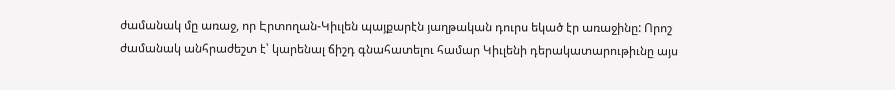ժամանակ մը առաջ, որ Էրտողան-Կիւլեն պայքարէն յաղթական դուրս եկած էր առաջինը: Որոշ ժամանակ անհրաժեշտ է՝ կարենալ ճիշդ գնահատելու համար Կիւլենի դերակատարութիւնը այս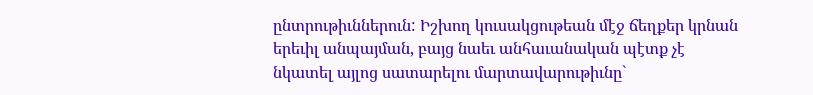ընտրութիւններուն: Իշխող կուսակցութեան մէջ ճեղքեր կրնան երեւիլ անպայման, բայց նաեւ անհաւանական պէտք չէ նկատել այլոց սատարելու մարտավարութիւնը`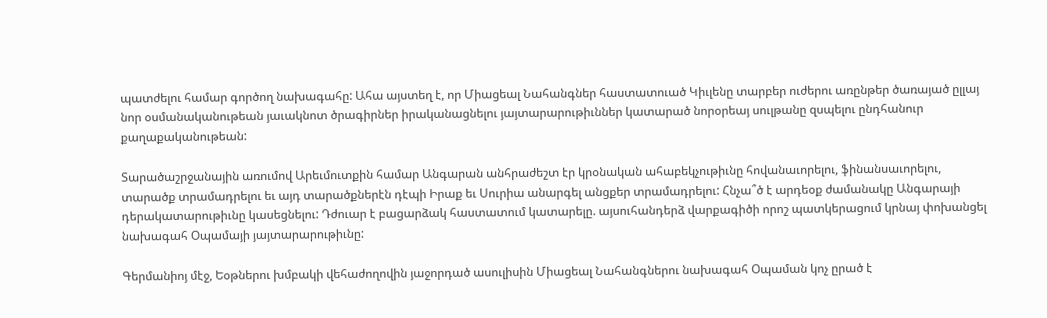պատժելու համար գործող նախագահը: Ահա այստեղ է, որ Միացեալ Նահանգներ հաստատուած Կիւլենը տարբեր ուժերու առընթեր ծառայած ըլլայ նոր օսմանականութեան յաւակնոտ ծրագիրներ իրականացնելու յայտարարութիւններ կատարած նորօրեայ սուլթանը զսպելու ընդհանուր քաղաքականութեան:

Տարածաշրջանային առումով Արեւմուտքին համար Անգարան անհրաժեշտ էր կրօնական ահաբեկչութիւնը հովանաւորելու, ֆինանսաւորելու, տարածք տրամադրելու եւ այդ տարածքներէն դէպի Իրաք եւ Սուրիա անարգել անցքեր տրամադրելու: Հնչա՞ծ է արդեօք ժամանակը Անգարայի դերակատարութիւնը կասեցնելու: Դժուար է բացարձակ հաստատում կատարելը. այսուհանդերձ վարքագիծի որոշ պատկերացում կրնայ փոխանցել նախագահ Օպամայի յայտարարութիւնը:

Գերմանիոյ մէջ, Եօթներու խմբակի վեհաժողովին յաջորդած ասուլիսին Միացեալ Նահանգներու նախագահ Օպաման կոչ ըրած է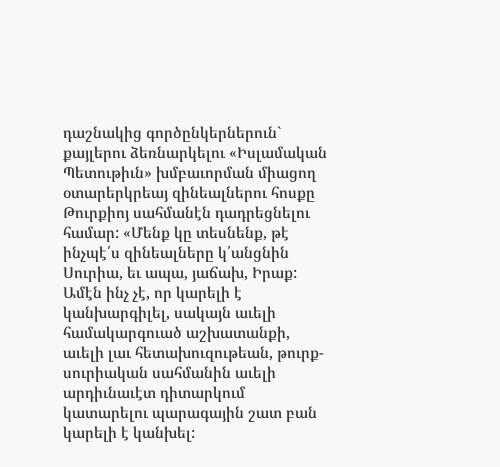դաշնակից գործընկերներուն` քայլերու ձեռնարկելու «Իսլամական Պետութիւն» խմբաւորման միացող օտարերկրեայ զինեալներու հոսքը Թուրքիոյ սահմանէն դադրեցնելու համար: «Մենք կը տեսնենք, թէ ինչպէ՛ս զինեալները կ՛անցնին Սուրիա, եւ ապա, յաճախ, Իրաք: Ամէն ինչ չէ, որ կարելի է կանխարգիլել, սակայն աւելի համակարգուած աշխատանքի, աւելի լաւ հետախուզութեան, թուրք-սուրիական սահմանին աւելի արդիւնաւէտ դիտարկում կատարելու պարագային շատ բան կարելի է կանխել: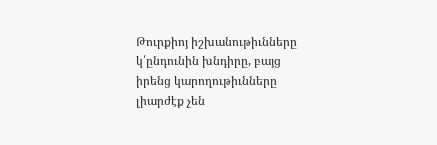Թուրքիոյ իշխանութիւնները կ՛ընդունին խնդիրը, բայց իրենց կարողութիւնները լիարժէք չեն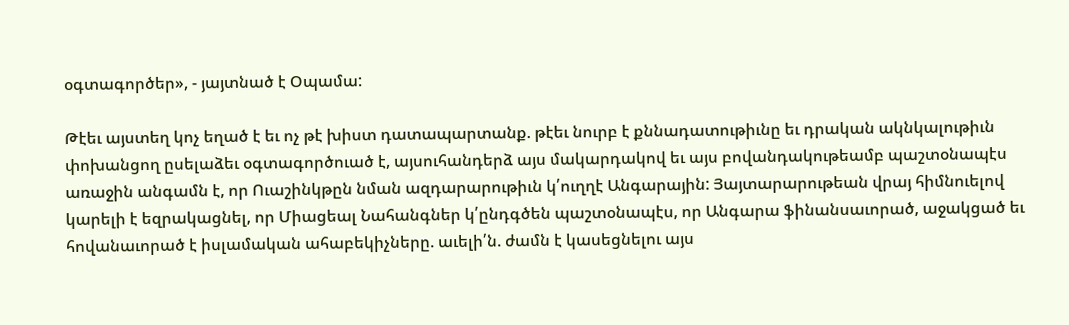օգտագործեր», - յայտնած է Օպամա:

Թէեւ այստեղ կոչ եղած է եւ ոչ թէ խիստ դատապարտանք. թէեւ նուրբ է քննադատութիւնը եւ դրական ակնկալութիւն փոխանցող ըսելաձեւ օգտագործուած է, այսուհանդերձ այս մակարդակով եւ այս բովանդակութեամբ պաշտօնապէս առաջին անգամն է, որ Ուաշինկթըն նման ազդարարութիւն կ՛ուղղէ Անգարային: Յայտարարութեան վրայ հիմնուելով կարելի է եզրակացնել, որ Միացեալ Նահանգներ կ՛ընդգծեն պաշտօնապէս, որ Անգարա ֆինանսաւորած, աջակցած եւ հովանաւորած է իսլամական ահաբեկիչները. աւելի՛ն. ժամն է կասեցնելու այս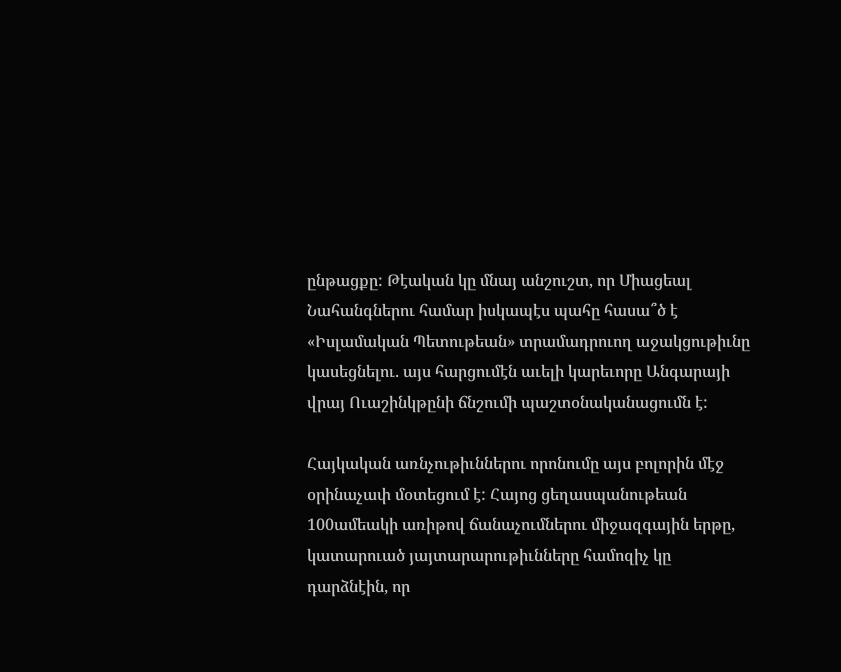ընթացքը: Թէական կը մնայ անշուշտ, որ Միացեալ Նահանգներու համար իսկապէս պահը հասա՞ծ է «Իսլամական Պետութեան» տրամադրուող աջակցութիւնը կասեցնելու. այս հարցումէն աւելի կարեւորը Անգարայի վրայ Ուաշինկթընի ճնշումի պաշտօնականացումն է:

Հայկական առնչութիւններու որոնումը այս բոլորին մէջ օրինաչափ մօտեցում է: Հայոց ցեղասպանութեան 100ամեակի առիթով ճանաչումներու միջազգային երթը, կատարուած յայտարարութիւնները համոզիչ կը դարձնէին, որ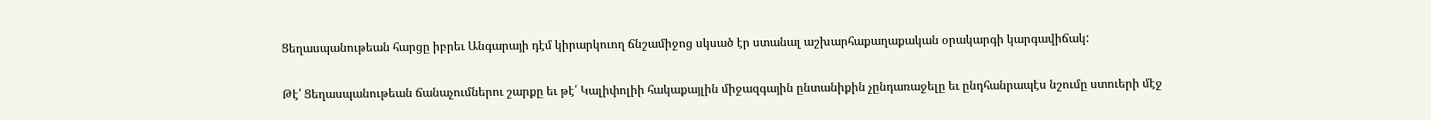Ցեղասպանութեան հարցը իբրեւ Անգարայի դէմ կիրարկուող ճնշամիջոց սկսած էր ստանալ աշխարհաքաղաքական օրակարգի կարգավիճակ:

Թէ՛ Ցեղասպանութեան ճանաչումներու շարքը եւ թէ՛ Կալիփոլիի հակաքայլին միջազգային ընտանիքին չընդառաջելը եւ ընդհանրապէս նշումը ստուերի մէջ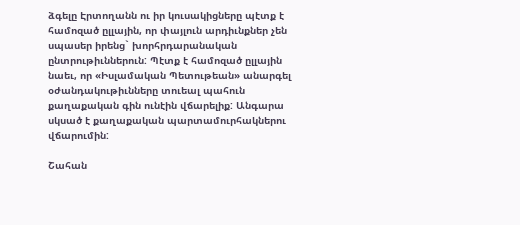ձգելը Էրտողանն ու իր կուսակիցները պէտք է համոզած ըլլային, որ փայլուն արդիւնքներ չեն սպասեր իրենց` խորհրդարանական ընտրութիւններուն: Պէտք է համոզած ըլլային նաեւ, որ «Իսլամական Պետութեան» անարգել օժանդակութիւնները տուեալ պահուն քաղաքական գին ունէին վճարելիք: Անգարա սկսած է քաղաքական պարտամուրհակներու վճարումին:

Շահան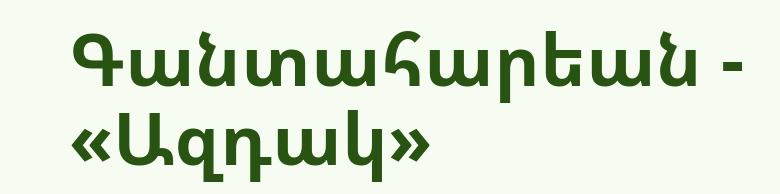Գանտահարեան - «Ազդակ»